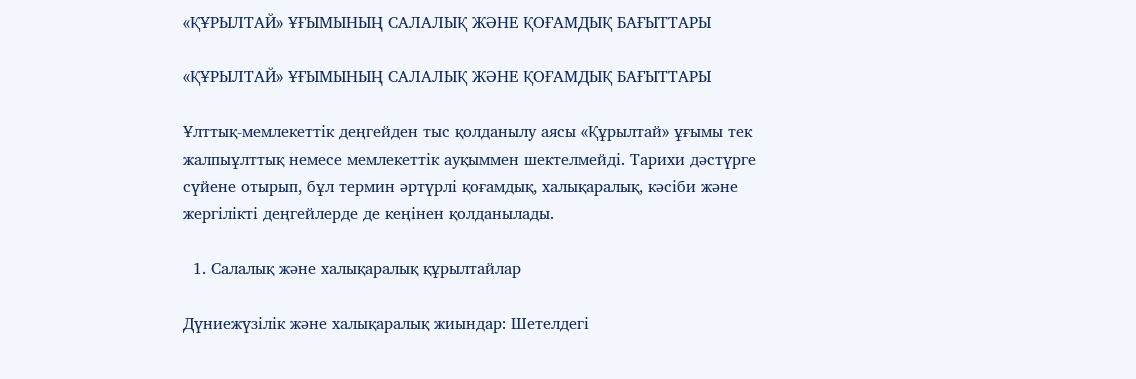«ҚҰРЫЛТАЙ» ҰҒЫМЫНЫҢ САЛАЛЫҚ ЖӘНЕ ҚОҒАМДЫҚ БАҒЫТТАРЫ

«ҚҰРЫЛТАЙ» ҰҒЫМЫНЫҢ САЛАЛЫҚ ЖӘНЕ ҚОҒАМДЫҚ БАҒЫТТАРЫ

Ұлттық-мемлекеттік деңгейден тыс қолданылу аясы «Құрылтай» ұғымы тек жалпыұлттық немесе мемлекеттік ауқыммен шектелмейді. Тарихи дәстүрге сүйене отырып, бұл термин әртүрлі қоғамдық, халықаралық, кәсіби және жергілікті деңгейлерде де кеңінен қолданылады.

  1. Салалық және халықаралық құрылтайлар

Дүниежүзілік және халықаралық жиындар: Шетелдегі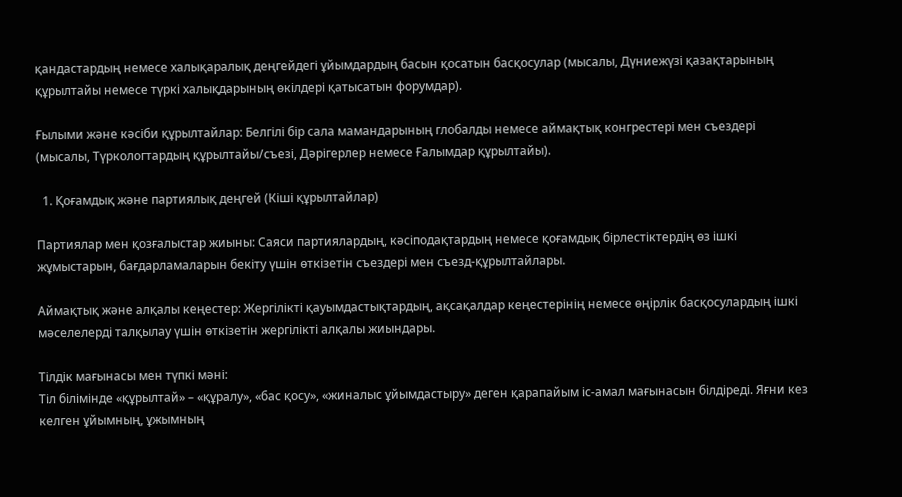қандастардың немесе халықаралық деңгейдегі ұйымдардың басын қосатын басқосулар (мысалы, Дүниежүзі қазақтарының құрылтайы немесе түркі халықдарының өкілдері қатысатын форумдар).

Ғылыми және кәсіби құрылтайлар: Белгілі бір сала мамандарының глобалды немесе аймақтық конгрестері мен съездері (мысалы, Түркологтардың құрылтайы/съезі, Дәрігерлер немесе Ғалымдар құрылтайы).

  1. Қоғамдық және партиялық деңгей (Кіші құрылтайлар)

Партиялар мен қозғалыстар жиыны: Саяси партиялардың, кәсіподақтардың немесе қоғамдық бірлестіктердің өз ішкі жұмыстарын, бағдарламаларын бекіту үшін өткізетін съездері мен съезд-құрылтайлары.

Аймақтық және алқалы кеңестер: Жергілікті қауымдастықтардың, ақсақалдар кеңестерінің немесе өңірлік басқосулардың ішкі мәселелерді талқылау үшін өткізетін жергілікті алқалы жиындары.

Тілдік мағынасы мен түпкі мәні:
Тіл білімінде «құрылтай» – «құралу», «бас қосу», «жиналыс ұйымдастыру» деген қарапайым іс-амал мағынасын білдіреді. Яғни кез келген ұйымның, ұжымның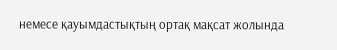немесе қауымдастықтың ортақ мақсат жолында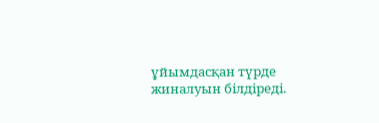ұйымдасқан түрде жиналуын білдіреді.